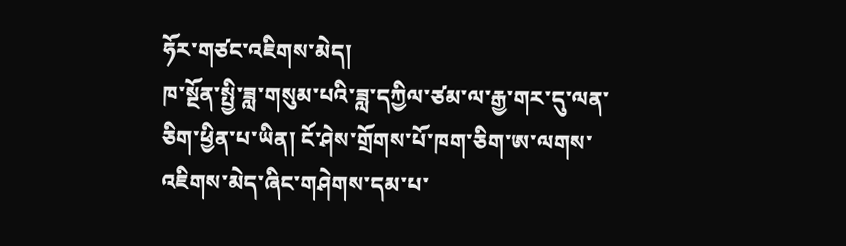ཧོར་གཙང་འཇིགས་མེད།
ཁ་སྔོན་སྤྱི་ཟླ་གསུམ་པའི་ཟླ་དཀྱིལ་ཙམ་ལ་རྒྱ་གར་དུ་ལན་ཅིག་ཕྱིན་པ་ཡིན། ངོ་ཤེས་གྲོགས་པོ་ཁག་ཅིག་ཨ་ལགས་འཇིགས་མེད་ཞིང་གཤེགས་དམ་པ་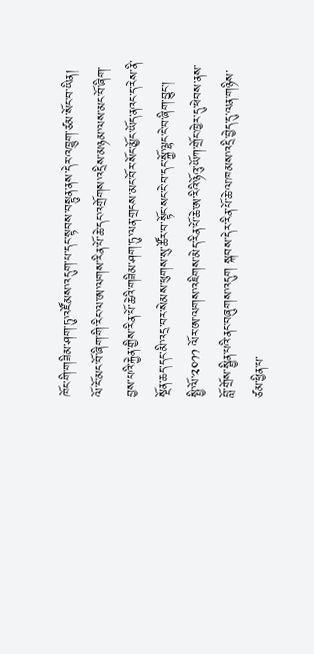ཁོང་གི་གཟིམ་ཤག་ཏུ་འཛོམས་འདུག་པ་དང་སྟབས་བསྟུན་ནས་དེར་འཁྱུག་ཙམ་སོང་བ་ཡིན། ལོ་ངོ་མང་བོ་ཞིག་གི་རིང་ལ་ཨ་ལགས་རིན་པོ་ཆེ་དང་འགྲོགས་འདྲིས་མཉམ་ལས་མང་བོ་ཞིག་བྱས་པའི་རྐྱེན་གྱིས་རིན་པོ་ཆེའི་གཟིམ་ཤག་ཏུ་ལན་གྲངས་མང་བོར་སོང་མྱོང་ཡོད་ནའང་ད་རེས་ནི་སྔོན་ཆད་དང་མི་འདྲ་བར་སེམས་ཕུགས་སུ་ཚོར་བ་སྟོང་སང་ངེ་བ་དང་སྐྱོ་ལྷང་ངེ་བ་ཞིག་བྱུང་།
སྤྱི་ལོ་༢༠༡༡ ལོར་ཨ་ལགས་འཇིགས་མེད་རིན་པོ་ཆེ་ཨ་རིའི་ཉོའུ་ཡོཀ་གྲོང་ཁྱེར་དུ་ཕེབས་ནས་བློ་གྲོས་སྦྱིན་པའི་ནང་བཞུགས་འདུག སྐབས་དེར་རིན་པོ་ཆེ་ལ་ཁམས་འདྲི་བྱེད་དུ་ལན་གཉིས་ཙམ་ཕྱིན་པ་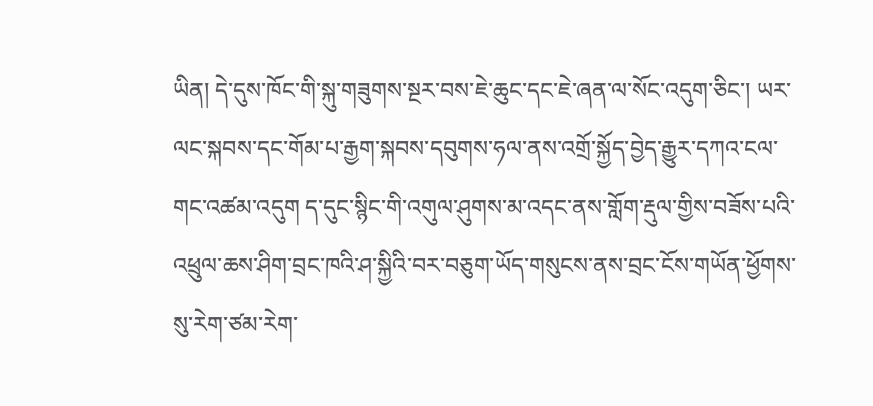ཡིན། དེ་དུས་ཁོང་གི་སྐུ་གཟུགས་སྔར་བས་ཇེ་ཆུང་དང་ཇེ་ཞན་ལ་སོང་འདུག་ཅིང་། ཡར་ལང་སྐབས་དང་གོམ་པ་རྒྱག་སྐབས་དབུགས་ཧལ་ནས་འགྲོ་སྐྱོད་བྱེད་རྒྱུར་དཀའ་ངལ་གང་འཚམ་འདུག ད་དུང་སྙིང་གི་འགུལ་ཤུགས་མ་འདང་ནས་གློག་རྡུལ་གྱིས་བཟོས་པའི་འཕྲུལ་ཆས་ཤིག་བྲང་ཁའི་ཤ་སྐྱིའི་བར་བཅུག་ཡོད་གསུངས་ནས་བྲང་ངོས་གཡོན་ཕྱོགས་སུ་རེག་ཙམ་རེག་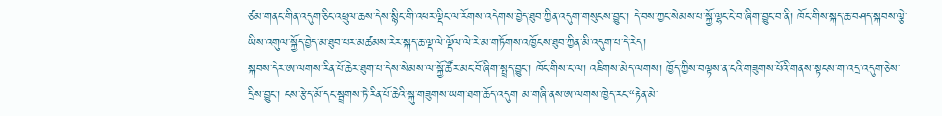ཙམ་གནང་གིན་འདུག་ཅིང་འཕྲུལ་ཆས་དེས་སྙིང་གི་འཕར་ལྡིང་ལ་རོགས་འདེགས་བྱེད་ཐུབ་ཀྱིན་འདུག་གསུངས་བྱུང་། དེ་བས་ཀྱང་སེམས་པ་སྐྱོ་ལྷང་ངེ་བ་ཞིག་བྱུང་བ་ནི། ཁོང་གིས་སྐད་ཆ་བཤད་སྐབས་ལྕེ་ཡིས་འགུལ་སྐྱོད་བྱེད་མ་ཐུབ་པར་མཚམས་རེར་སྐད་ཆ་ལྡ་ལེ་ལྡོལ་ལེ་རེ་མ་གཏོགས་འཁྱོངས་ཐུབ་ཀྱིན་མི་འདུག་པ་དེ་རེད།
སྐབས་དེར་ཨ་ལགས་རིན་པོ་ཆེར་ཐུག་པ་དེས་སེམས་ལ་སྐྱོ་ཚོར་མང་བོ་ཞིག་སྤྲད་བྱུང་། ཁོང་གིས་ང་ལ། འཇིགས་མེད་ལགས། ཁྱོད་ཀྱིས་བལྟས་ན་ངའི་གཟུགས་པོའི་གནས་སྟངས་ག་འདྲ་འདུག་ཅེས་དྲིས་བྱུང་། ངས་རྩེད་མོ་དང་སྦྲགས་ཏེ་རིན་པོ་ཆེའི་སྐུ་གཟུགས་ཡག་ཐག་ཆོད་འདུག མ་གཞི་ནས་ཨ་ལགས་ཁྱེད་རང་“རྟེན་མེ་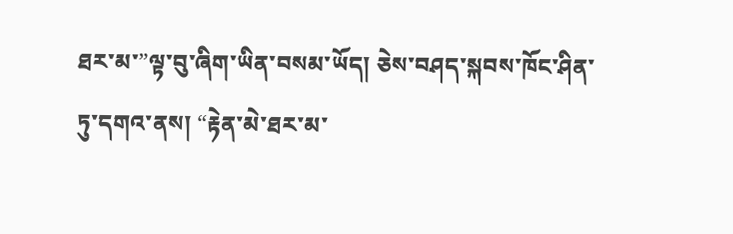ཐར་མ་”ལྟ་བུ་ཞིག་ཡིན་བསམ་ཡོད། ཅེས་བཤད་སྐབས་ཁོང་ཤིན་ཏུ་དགའ་ནས། “རྟེན་མེ་ཐར་མ་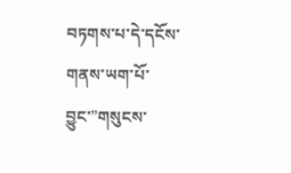བཏགས་པ་དེ་དངོས་གནས་ཡག་པོ་བྱུང་”གསུངས་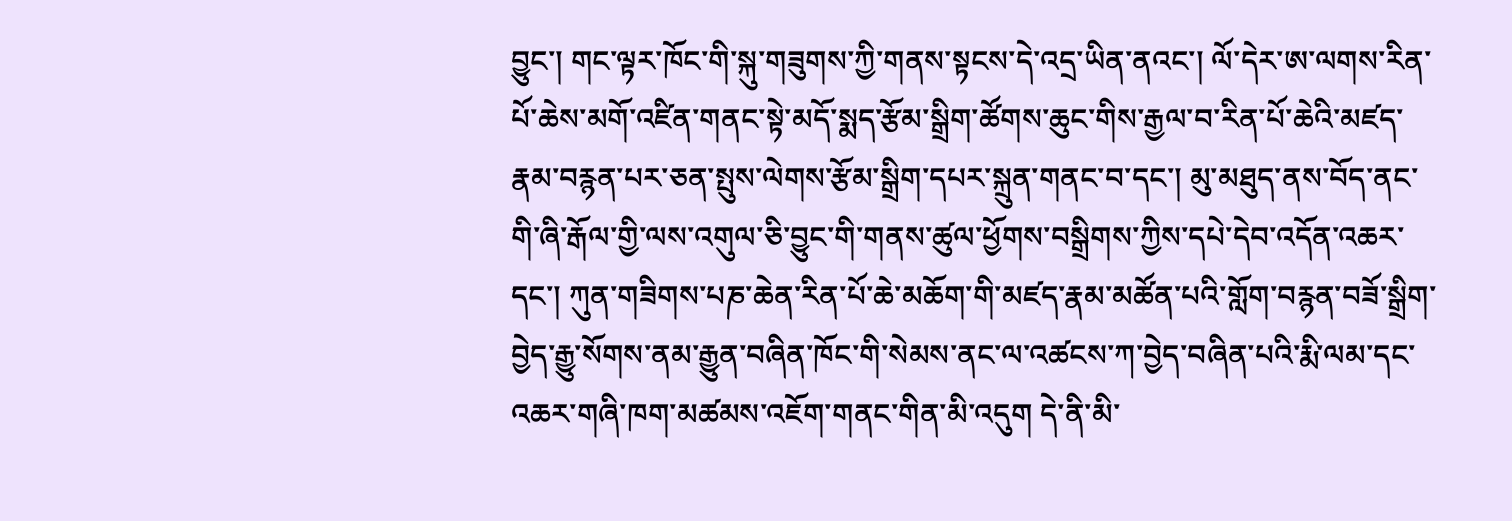བྱུང་། གང་ལྟར་ཁོང་གི་སྐུ་གཟུགས་ཀྱི་གནས་སྟངས་དེ་འདྲ་ཡིན་ནའང་། ལོ་དེར་ཨ་ལགས་རིན་པོ་ཆེས་མགོ་འཛིན་གནང་སྟེ་མདོ་སྨད་རྩོམ་སྒྲིག་ཚོགས་ཆུང་གིས་རྒྱལ་བ་རིན་པོ་ཆེའི་མཛད་རྣམ་བརྙན་པར་ཅན་སྤུས་ལེགས་རྩོམ་སྒྲིག་དཔར་སྐྲུན་གནང་བ་དང་། མུ་མཐུད་ནས་བོད་ནང་གི་ཞི་རྒོལ་གྱི་ལས་འགུལ་ཅི་བྱུང་གི་གནས་ཚུལ་ཕྱོགས་བསྒྲིགས་ཀྱིས་དཔེ་དེབ་འདོན་འཆར་དང་། ཀུན་གཟིགས་པཎ་ཆེན་རིན་པོ་ཆེ་མཆོག་གི་མཛད་རྣམ་མཚོན་པའི་གློག་བརྙན་བཟོ་སྒྲིག་བྱེད་རྒྱུ་སོགས་ནམ་རྒྱུན་བཞིན་ཁོང་གི་སེམས་ནང་ལ་འཚངས་ཀ་བྱེད་བཞིན་པའི་རྨི་ལམ་དང་འཆར་གཞི་ཁག་མཚམས་འཇོག་གནང་གིན་མི་འདུག དེ་ནི་མི་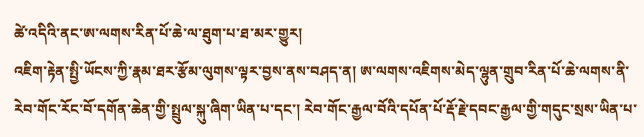ཚེ་འདིའི་ནང་ཨ་ལགས་རིན་པོ་ཆེ་ལ་ཐུག་པ་ཐ་མར་གྱུར།
འཇིག་རྟེན་སྤྱི་ཡོངས་ཀྱི་རྣམ་ཐར་རྩོམ་ལུགས་ལྟར་བྱས་ནས་བཤད་ན། ཨ་ལགས་འཇིགས་མེད་ལྷུན་གྲུབ་རིན་པོ་ཆེ་ལགས་ནི་རེབ་གོང་རོང་བོ་དགོན་ཆེན་གྱི་སྤྲུལ་སྐུ་ཞིག་ཡིན་པ་དང་། རེབ་གོང་རྒྱལ་བོའི་དཔོན་པོ་རྡོ་རྗེ་དབང་རྒྱལ་གྱི་གདུང་སྲས་ཡིན་པ་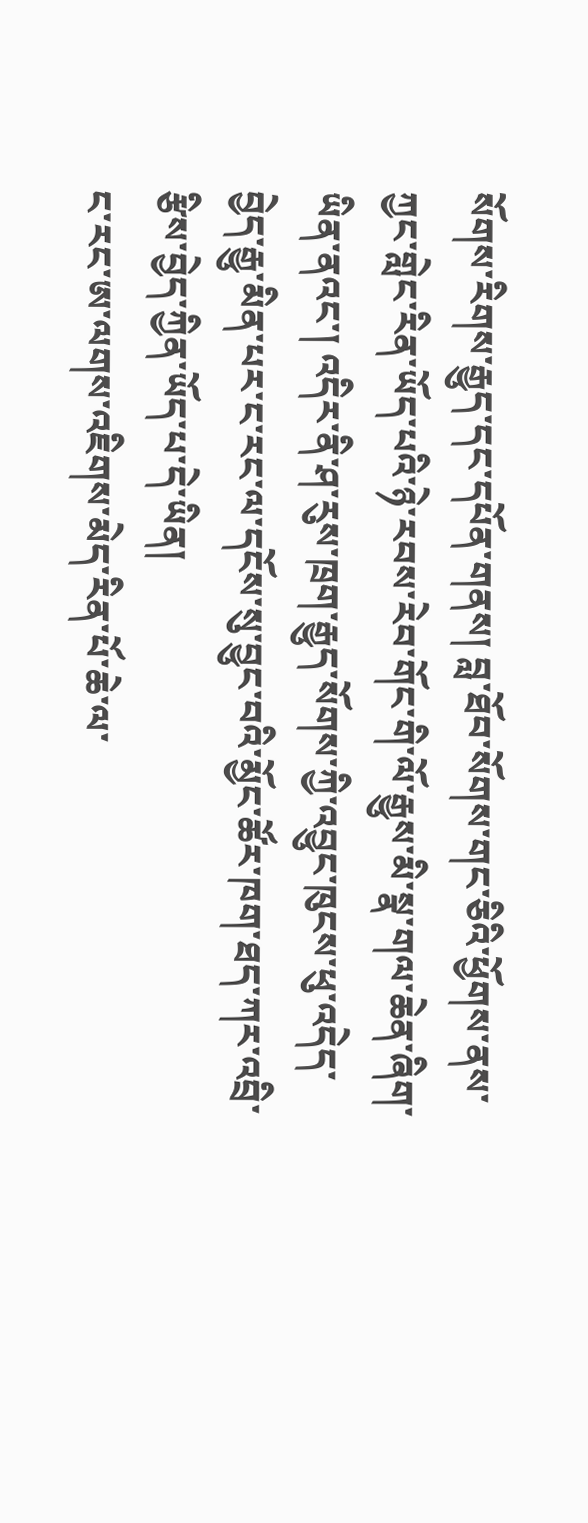སོགས་རིགས་རྒྱུད་དང་དཔོན་གནས། བླ་ཐོབ་སོགས་གང་ཅིའི་ཕྱོགས་ནས་ཀྱང་གླེང་རིན་ཡོད་པའི་ཉེ་རབས་རེབ་གོང་གི་ལོ་རྒྱུས་མི་སྣ་གལ་ཆེན་ཞིག་ཡིན་ནའང་། འདིར་ནི་ཤ་རུས་ཁྲག་རྒྱུད་སོགས་ཀྱི་འབྱུང་ཁུངས་ཕུ་འདེད་བྱེད་རྒྱུ་མིན་པར་ང་རང་ལ་དངོས་སུ་བྱུང་བའི་མྱོང་ཚོར་ཁག་ཐད་ཀར་འབྲི་རྩིས་བྱེད་ཀྱིན་ཡོད་པ་དེ་ཡིན།
ང་རང་ཨ་ལགས་འཇིགས་མེད་རིན་པོ་ཆེ་ལ་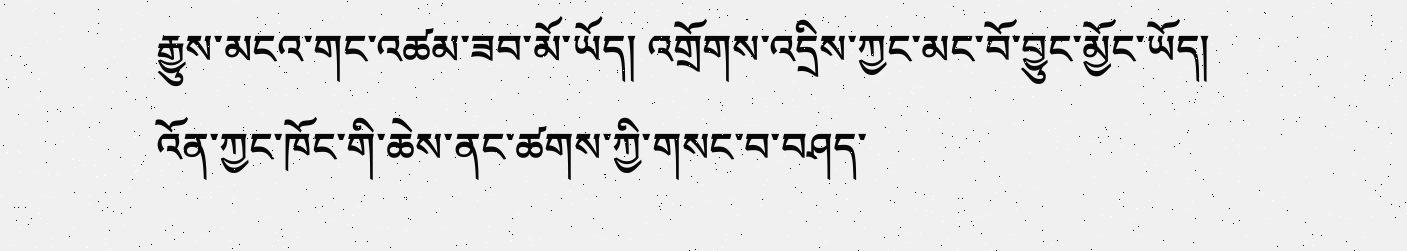རྒྱུས་མངའ་གང་འཚམ་ཟབ་མོ་ཡོད། འགྲོགས་འདྲིས་ཀྱང་མང་བོ་བྱུང་མྱོང་ཡོད། འོན་ཀྱང་ཁོང་གི་ཆེས་ནང་ཚགས་ཀྱི་གསང་བ་བཤད་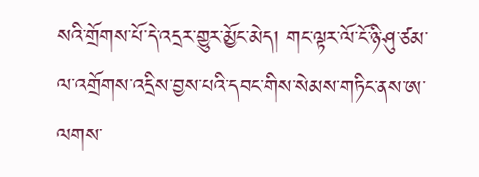སའི་གྲོགས་པོ་དེ་འདྲར་གྱུར་མྱོང་མེད། གང་ལྟར་ལོ་ངོ་ཉི་ཤུ་ཙམ་ལ་འགྲོགས་འདྲིས་བྱས་པའི་དབང་གིས་སེམས་གཏིང་ནས་ཨ་ལགས་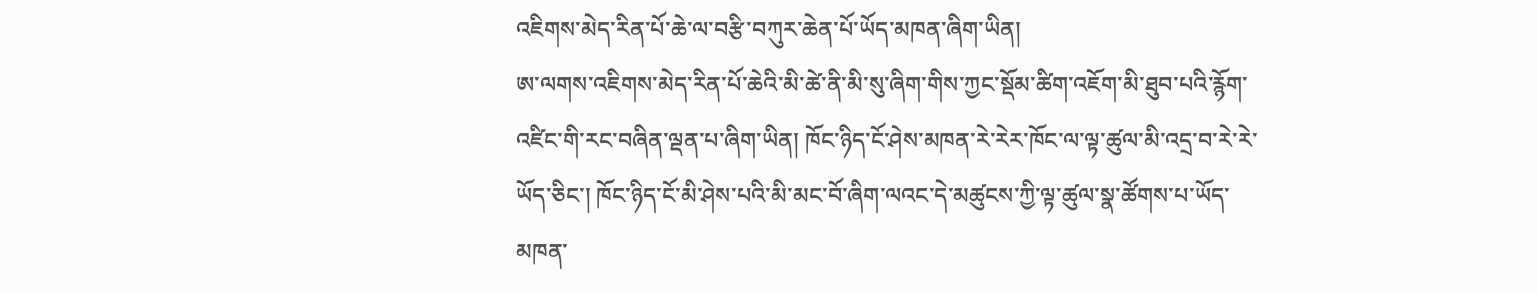འཇིགས་མེད་རིན་པོ་ཆེ་ལ་བརྩི་བཀུར་ཆེན་པོ་ཡོད་མཁན་ཞིག་ཡིན།
ཨ་ལགས་འཇིགས་མེད་རིན་པོ་ཆེའི་མི་ཚེ་ནི་མི་སུ་ཞིག་གིས་ཀྱང་སྡོམ་ཚིག་འཇོག་མི་ཐུབ་པའི་རྙོག་འཛིང་གི་རང་བཞིན་ལྡན་པ་ཞིག་ཡིན། ཁོང་ཉིད་ངོ་ཤེས་མཁན་རེ་རེར་ཁོང་ལ་ལྟ་ཚུལ་མི་འདྲ་བ་རེ་རེ་ཡོད་ཅིང་། ཁོང་ཉིད་ངོ་མི་ཤེས་པའི་མི་མང་བོ་ཞིག་ལའང་དེ་མཚུངས་ཀྱི་ལྟ་ཚུལ་སྣ་ཚོགས་པ་ཡོད་མཁན་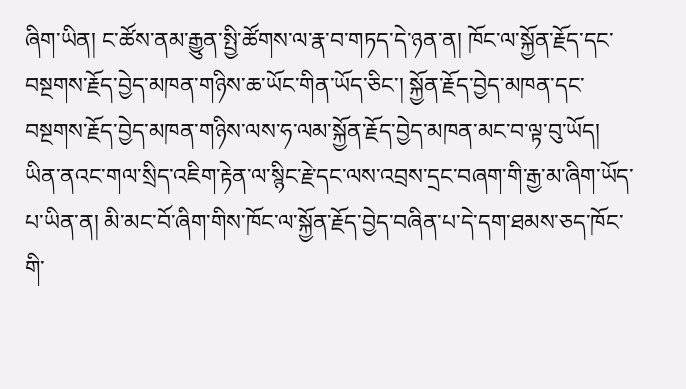ཞིག་ཡིན། ང་ཚོས་ནམ་རྒྱུན་སྤྱི་ཚོགས་ལ་རྣ་བ་གཏད་དེ་ཉན་ན། ཁོང་ལ་སྐྱོན་རྗོད་དང་བསྔགས་རྗོད་བྱེད་མཁན་གཉིས་ཆ་ཡོང་གིན་ཡོད་ཅིང་། སྐྱོན་རྗོད་བྱེད་མཁན་དང་བསྔགས་རྗོད་བྱེད་མཁན་གཉིས་ལས་ཧ་ལམ་སྐྱོན་རྗོད་བྱེད་མཁན་མང་བ་ལྟ་བུ་ཡོད། ཡིན་ནའང་གལ་སྲིད་འཇིག་རྟེན་ལ་སྙིང་རྗེ་དང་ལས་འབྲས་དྲང་བཞག་གི་རྒྱ་མ་ཞིག་ཡོད་པ་ཡིན་ན། མི་མང་བོ་ཞིག་གིས་ཁོང་ལ་སྐྱོན་རྗོད་བྱེད་བཞིན་པ་དེ་དག་ཐམས་ཅད་ཁོང་གི་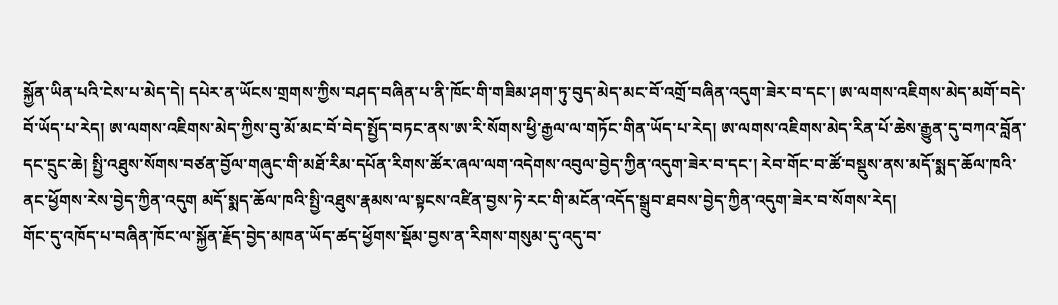སྐྱོན་ཡིན་པའི་ངེས་པ་མེད་དེ། དཔེར་ན་ཡོངས་གྲགས་ཀྱིས་བཤད་བཞིན་པ་ནི་ཁོང་གི་གཟིམ་ཤག་ཏུ་བུད་མེད་མང་བོ་འགྲོ་བཞིན་འདུག་ཟེར་བ་དང་། ཨ་ལགས་འཇིགས་མེད་མགོ་བདེ་བོ་ཡོད་པ་རེད། ཨ་ལགས་འཇིགས་མེད་ཀྱིས་བུ་མོ་མང་བོ་བེད་སྤྱོད་བཏང་ནས་ཨ་རི་སོགས་ཕྱི་རྒྱལ་ལ་གཏོང་གིན་ཡོད་པ་རེད། ཨ་ལགས་འཇིགས་མེད་རིན་པོ་ཆེས་རྒྱུན་དུ་བཀའ་བློན་དང་དྲུང་ཆེ། སྤྱི་འཐུས་སོགས་བཙན་བྱོལ་གཞུང་གི་མཐོ་རིམ་དཔོན་རིགས་ཚོར་ཞལ་ལག་འདེགས་འབུལ་བྱེད་ཀྱིན་འདུག་ཟེར་བ་དང་། རེབ་གོང་བ་ཚོ་བསྡུས་ནས་མདོ་སྨད་ཆོལ་ཁའི་ནང་ཕྱོགས་རེས་བྱེད་ཀྱིན་འདུག མདོ་སྨད་ཆོལ་ཁའི་སྤྱི་འཐུས་རྣམས་ལ་སྟངས་འཛིན་བྱས་ཏེ་རང་གི་མངོན་འདོད་སྒྲུབ་ཐབས་བྱེད་ཀྱིན་འདུག་ཟེར་བ་སོགས་རེད།
གོང་དུ་འཁོད་པ་བཞིན་ཁོང་ལ་སྐྱོན་རྗོད་བྱེད་མཁན་ཡོད་ཚད་ཕྱོགས་སྡོམ་བྱས་ན་རིགས་གསུམ་དུ་འདུ་བ་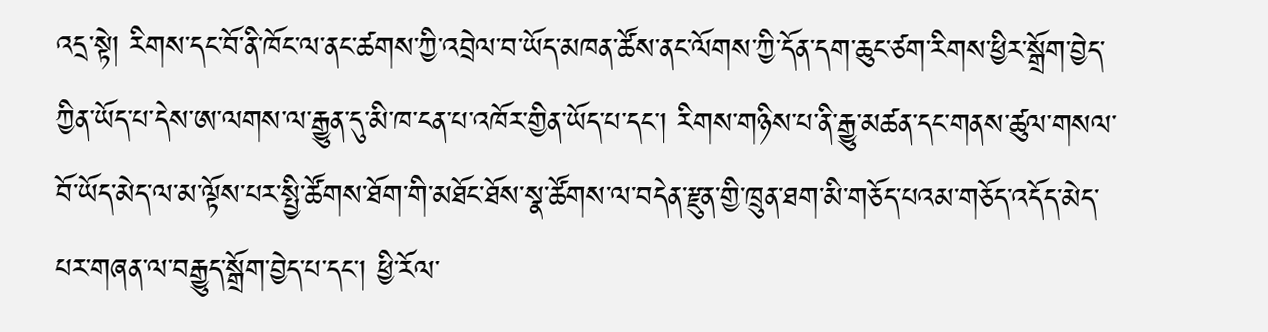འདྲ་སྟེ། རིགས་དང་བོ་ནི་ཁོང་ལ་ནང་ཚགས་ཀྱི་འབྲེལ་བ་ཡོད་མཁན་ཚོས་ནང་ལོགས་ཀྱི་དོན་དག་ཆུང་ཙག་རིགས་ཕྱིར་སྒྲོག་བྱེད་ཀྱིན་ཡོད་པ་དེས་ཨ་ལགས་ལ་རྒྱུན་དུ་མི་ཁ་ངན་པ་འཁོར་གྱིན་ཡོད་པ་དང་། རིགས་གཉིས་པ་ནི་རྒྱུ་མཚན་དང་གནས་ཚུལ་གསལ་བོ་ཡོད་མེད་ལ་མ་ལྟོས་པར་སྤྱི་ཚོགས་ཐོག་གི་མཐོང་ཐོས་སྣ་ཚོགས་ལ་བདེན་རྫུན་གྱི་ཁྲུན་ཐག་མི་གཅོད་པའམ་གཅོད་འདོད་མེད་པར་གཞན་ལ་བརྒྱུད་སྒྲོག་བྱེད་པ་དང་། ཕྱི་རོལ་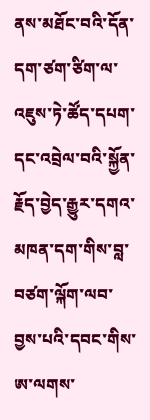ནས་མཐོང་བའི་དོན་དག་ཙག་ཙིག་ལ་འཇུས་ཏེ་ཚོད་དཔག་དང་འབྲེལ་བའི་སྐྱོན་རྗོད་བྱེད་རྒྱུར་དགའ་མཁན་དག་གིས་བླ་བཙག་ལྐོག་ལབ་བྱས་པའི་དབང་གིས་ཨ་ལགས་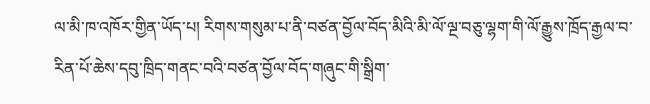ལ་མི་ཁ་འཁོར་གྱིན་ཡོད་པ། རིགས་གསུམ་པ་ནི་བཙན་བྱོལ་བོད་མིའི་མི་ལོ་ལྔ་བཅུ་ལྷག་གི་ལོ་རྒྱུས་ཁྲོད་རྒྱལ་བ་རིན་པོ་ཆེས་དབུ་ཁྲིད་གནང་བའི་བཙན་བྱོལ་བོད་གཞུང་གི་སྒྲིག་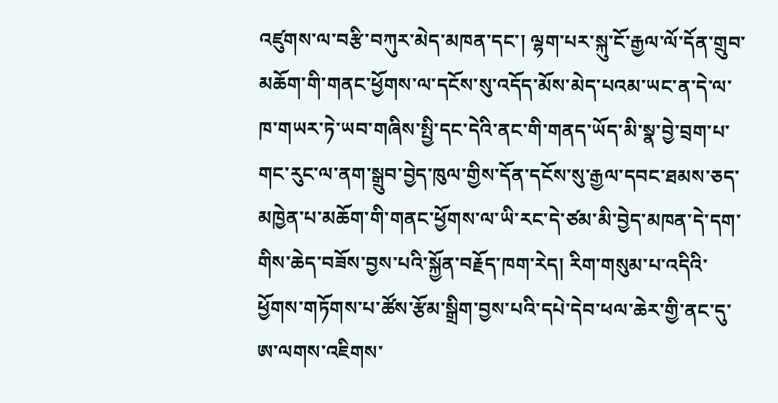འཛུགས་ལ་བརྩི་བཀུར་མེད་མཁན་དང་། ལྷག་པར་སྐུ་ངོ་རྒྱལ་ལོ་དོན་གྲུབ་མཆོག་གི་གནང་ཕྱོགས་ལ་དངོས་སུ་འདོད་མོས་མེད་པའམ་ཡང་ན་དེ་ལ་ཁ་གཡར་ཏེ་ཡབ་གཞིས་སྤྱི་དང་དེའི་ནང་གི་གནད་ཡོད་མི་སྣ་བྱེ་བྲག་པ་གང་རུང་ལ་ནག་སྒྲུབ་བྱེད་ཁུལ་གྱིས་དོན་དངོས་སུ་རྒྱལ་དབང་ཐམས་ཅད་མཁྱེན་པ་མཆོག་གི་གནང་ཕྱོགས་ལ་ཡི་རང་དེ་ཙམ་མི་བྱེད་མཁན་དེ་དག་གིས་ཆེད་བཟོས་བྱས་པའི་སྐྱོན་བརྗོད་ཁག་རེད། རིག་གསུམ་པ་འདིའི་ཕྱོགས་གཏོགས་པ་ཚོས་རྩོམ་སྒྲིག་བྱས་པའི་དཔེ་དེབ་ཕལ་ཆེར་གྱི་ནང་དུ་ཨ་ལགས་འཇིགས་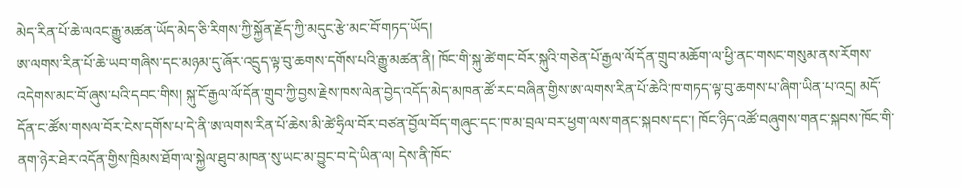མེད་རིན་པོ་ཆེ་ལའང་རྒྱུ་མཚན་ཡོད་མེད་ཅི་རིགས་ཀྱི་སྐྱོན་རྗོད་ཀྱི་མདུང་རྩེ་མང་བོ་གཏད་ཡོད།
ཨ་ལགས་རིན་པོ་ཆེ་ཡབ་གཞིས་དང་མཉམ་དུ་ཞོར་འདྲུད་ལྟ་བུ་ཆགས་དགོས་པའི་རྒྱུ་མཚན་ནི། ཁོང་གི་སྐུ་ཚེ་གང་བོར་སྐུའི་གཅེན་པོ་རྒྱལ་ལོ་དོན་གྲུབ་མཆོག་ལ་ཕྱི་ནང་གསང་གསུམ་ནས་རོགས་འདེགས་མང་བོ་ཞུས་པའི་དབང་གིས། སྐུ་ངོ་རྒྱལ་ལོ་དོན་གྲུབ་ཀྱི་བྱས་རྗེས་ཁས་ལེན་བྱེད་འདོད་མེད་མཁན་ཚོ་རང་བཞིན་གྱིས་ཨ་ལགས་རིན་པོ་ཆེའི་ཁ་གཏད་ལྟ་བུ་ཆགས་པ་ཞིག་ཡིན་པ་འདྲ། མདོ་དོན་ང་ཚོས་གསལ་བོར་ངེས་དགོས་པ་དེ་ནི་ཨ་ལགས་རིན་པོ་ཆེས་མི་ཚེ་ཧྲིལ་བོར་བཙན་བྱོལ་བོད་གཞུང་དང་ཁ་མ་བྲལ་བར་ཕྱག་ལས་གནང་སྐབས་དང་། ཁོང་ཉིད་འཚོ་བཞུགས་གནང་སྐབས་ཁོང་གི་ནག་ཉེར་ཐེར་འདོན་གྱིས་ཁྲིམས་ཐོག་ལ་སྐྱེལ་ཐུབ་མཁན་སུ་ཡང་མ་བྱུང་བ་དེ་ཡིན་ལ། དེས་ནི་ཁོང་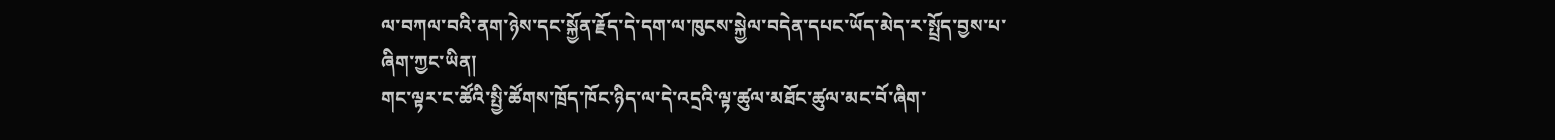ལ་བཀལ་བའི་ནག་ཉེས་དང་སྐྱོན་རྗོད་དེ་དག་ལ་ཁུངས་སྐྱེལ་བདེན་དཔང་ཡོད་མེད་ར་སྤྲོད་བྱས་པ་ཞིག་ཀྱང་ཡིན།
གང་ལྟར་ང་ཚོའི་སྤྱི་ཚོགས་ཁྲོད་ཁོང་ཉིད་ལ་དེ་འདྲའི་ལྟ་ཚུལ་མཐོང་ཚུལ་མང་བོ་ཞིག་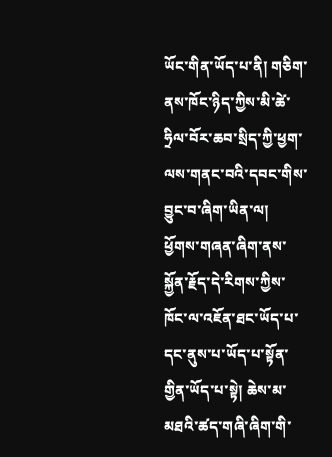ཡོང་གིན་ཡོད་པ་ནི། གཅིག་ནས་ཁོང་ཉིད་ཀྱིས་མི་ཚེ་ཧྲིལ་བོར་ཆབ་སྲིད་ཀྱི་ཕྱག་ལས་གནང་བའི་དབང་གིས་བྱུང་བ་ཞིག་ཡིན་ལ། ཕྱོགས་གཞན་ཞིག་ནས་སྐྱོན་རྗོད་དེ་རིགས་ཀྱིས་ཁོང་ལ་འཇོན་ཐང་ཡོད་པ་དང་ནུས་པ་ཡོད་པ་སྟོན་གྱིན་ཡོད་པ་སྟེ། ཆེས་མ་མཐའི་ཚད་གཞི་ཞིག་གི་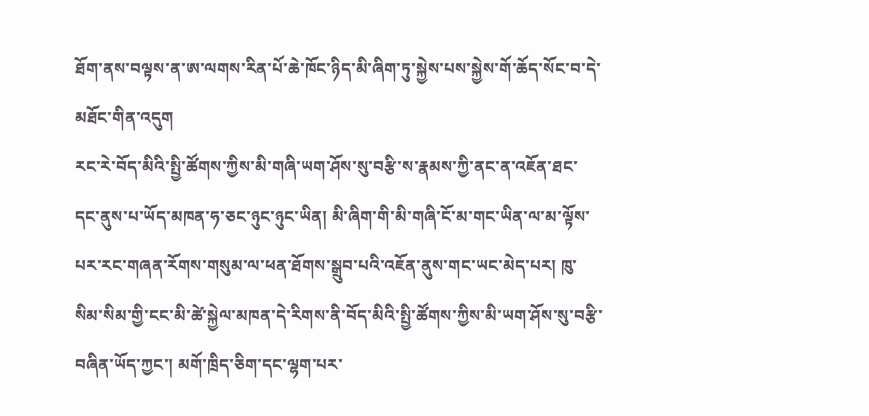ཐོག་ནས་བལྟས་ན་ཨ་ལགས་རིན་པོ་ཆེ་ཁོང་ཉིད་མི་ཞིག་ཏུ་སྐྱེས་པས་སྐྱེས་གོ་ཆོད་སོང་བ་དེ་མཐོང་གིན་འདུག
རང་རེ་བོད་མིའི་སྤྱི་ཚོགས་ཀྱིས་མི་གཞི་ཡག་ཤོས་སུ་བརྩི་ས་རྣམས་ཀྱི་ནང་ན་འཇོན་ཐང་དང་ནུས་པ་ཡོད་མཁན་ཧ་ཅང་ཉུང་ཉུང་ཡིན། མི་ཞིག་གི་མི་གཞི་ངོ་མ་གང་ཡིན་ལ་མ་ལྟོས་པར་རང་གཞན་རོགས་གསུམ་ལ་ཕན་ཐོགས་སྒྲུབ་པའི་འཇོན་ནུས་གང་ཡང་མེད་པར། ཁུ་སིམ་སིམ་གྱི་ངང་མི་ཚེ་སྐྱེལ་མཁན་དེ་རིགས་ནི་བོད་མིའི་སྤྱི་ཚོགས་ཀྱིས་མི་ཡག་ཤོས་སུ་བརྩི་བཞིན་ཡོད་ཀྱང་། མགོ་ཁྲིད་ཅིག་དང་ལྷག་པར་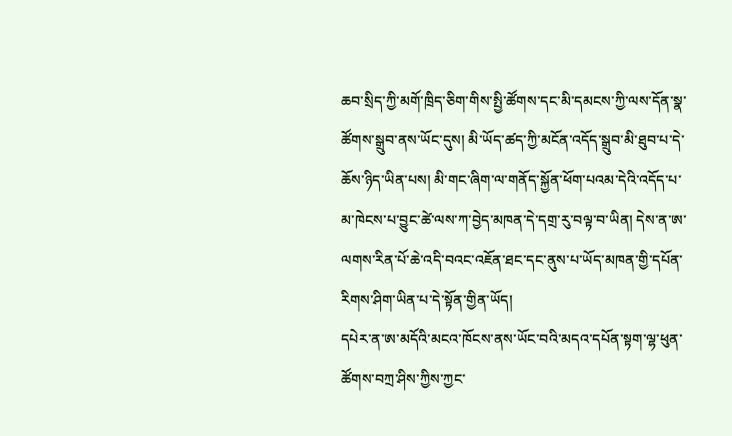ཆབ་སྲིད་ཀྱི་མགོ་ཁྲིད་ཅིག་གིས་སྤྱི་ཚོགས་དང་མི་དམངས་ཀྱི་ལས་དོན་སྣ་ཚོགས་སྒྲུབ་ནས་ཡོང་དུས། མི་ཡོད་ཚད་ཀྱི་མངོན་འདོད་སྒྲུབ་མི་ཐུབ་པ་དེ་ཆོས་ཉིད་ཡིན་པས། མི་གང་ཞིག་ལ་གནོད་སྐྱོན་ཕོག་པའམ་དེའི་འདོད་པ་མ་ཁེངས་པ་བྱུང་ཚེ་ལས་ཀ་བྱེད་མཁན་དེ་དགྲ་རུ་བལྟ་བ་ཡིན། དེས་ན་ཨ་ལགས་རིན་པོ་ཆེ་འདི་བའང་འཇོན་ཐང་དང་ནུས་པ་ཡོད་མཁན་གྱི་དཔོན་རིགས་ཤིག་ཡིན་པ་དེ་སྟོན་གྱིན་ཡོད།
དཔེར་ན་ཨ་མདོའི་མངའ་ཁོངས་ནས་ཡོང་བའི་མདའ་དཔོན་སྟག་ལྷ་ཕུན་ཚོགས་བཀྲ་ཤིས་ཀྱིས་ཀྱང་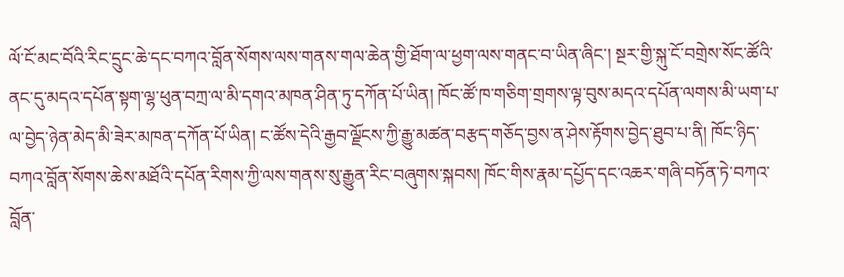ལོ་ངོ་མང་བོའི་རིང་དྲུང་ཆེ་དང་བཀའ་བློན་སོགས་ལས་གནས་གལ་ཆེན་གྱི་ཐོག་ལ་ཕྱག་ལས་གནང་བ་ཡིན་ཞིང་། སྔར་གྱི་སྐུ་ངོ་བགྲེས་སོང་ཚོའི་ནང་དུ་མདའ་དཔོན་སྟག་ལྷ་ཕུན་བཀྲ་ལ་མི་དགའ་མཁན་ཤིན་ཏུ་དཀོན་པོ་ཡིན། ཁོང་ཚོ་ཁ་གཅིག་གྲགས་ལྟ་བུས་མདའ་དཔོན་ལགས་མི་ཡག་པ་ལ་བྱེད་ཉེན་མེད་མི་ཟེར་མཁན་དཀོན་པོ་ཡིན། ང་ཚོས་དེའི་རྒྱབ་ལྗོངས་ཀྱི་རྒྱུ་མཚན་བརྩད་གཅོད་བྱས་ན་ཤེས་རྟོགས་བྱེད་ཐུབ་པ་ནི། ཁོང་ཉིད་བཀའ་བློན་སོགས་ཆེས་མཐོའི་དཔོན་རིགས་ཀྱི་ལས་གནས་སུ་རྒྱུན་རིང་བཞུགས་སྐབས། ཁོང་གིས་རྣམ་དཔྱོད་དང་འཆར་གཞི་བཏོན་ཏེ་བཀའ་བློན་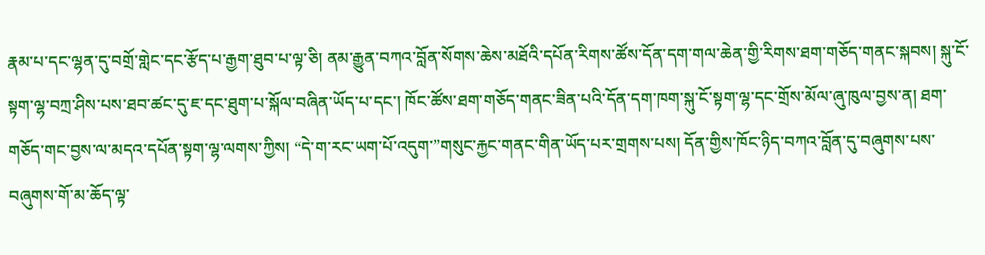རྣམ་པ་དང་ལྷན་དུ་བགྲོ་གླེང་དང་རྩོད་པ་རྒྱག་ཐུབ་པ་ལྟ་ཅི། ནམ་རྒྱུན་བཀའ་བློན་སོགས་ཆེས་མཐོའི་དཔོན་རིགས་ཚོས་དོན་དག་གལ་ཆེན་གྱི་རིགས་ཐག་གཅོད་གནང་སྐབས། སྐུ་ངོ་སྟག་ལྷ་བཀྲ་ཤིས་པས་ཐབ་ཚང་དུ་ཇ་དང་ཐུག་པ་སྐོལ་བཞིན་ཡོད་པ་དང་། ཁོང་ཚོས་ཐག་གཅོད་གནང་ཟིན་པའི་དོན་དག་ཁག་སྐུ་ངོ་སྟག་ལྷ་དང་གྲོས་མོལ་ཞུ་ཁུལ་བྱས་ན། ཐག་གཅོད་གང་བྱས་ལ་མདའ་དཔོན་སྟག་ལྷ་ལགས་ཀྱིས། “དེ་ག་རང་ཡག་པོ་འདུག་”གསུང་རྐྱང་གནང་གིན་ཡོད་པར་གྲགས་པས། དོན་གྱིས་ཁོང་ཉིད་བཀའ་བློན་དུ་བཞུགས་པས་བཞུགས་གོ་མ་ཆོད་ལྟ་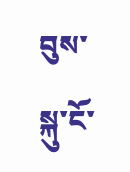བུས་སྐུ་ངོ་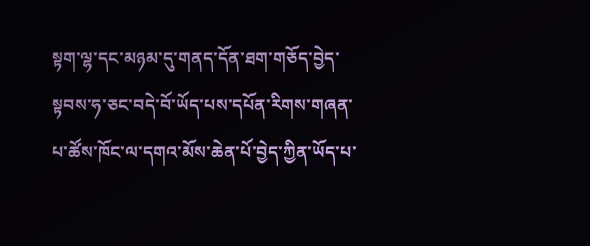སྟག་ལྷ་དང་མཉམ་དུ་གནད་དོན་ཐག་གཅོད་བྱེད་སྟབས་ཧ་ཅང་བདེ་བོ་ཡོད་པས་དཔོན་རིགས་གཞན་པ་ཚོས་ཁོང་ལ་དགའ་མོས་ཆེན་པོ་བྱེད་ཀྱིན་ཡོད་པ་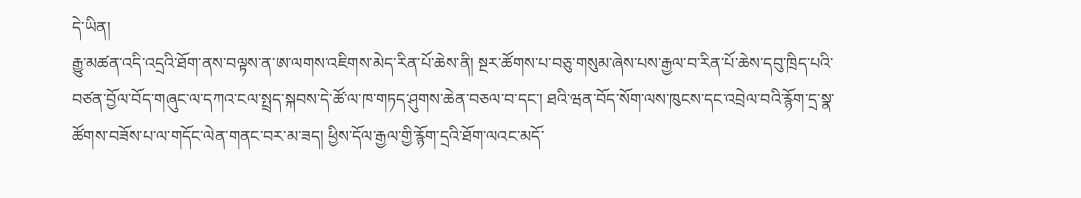དེ་ཡིན།
རྒྱུ་མཚན་འདི་འདྲའི་ཐོག་ནས་བལྟས་ན་ཨ་ལགས་འཇིགས་མེད་རིན་པོ་ཆེས་ནི། སྔར་ཚོགས་པ་བཅུ་གསུམ་ཞེས་པས་རྒྱལ་བ་རིན་པོ་ཆེས་དབུ་ཁྲིད་པའི་བཙན་བྱོལ་བོད་གཞུང་ལ་དཀའ་ངལ་སྤྲད་སྐབས་དེ་ཚོ་ལ་ཁ་གཏད་ཤུགས་ཆེན་བཅལ་བ་དང་། ཐའི་ཝན་བོད་སོག་ལས་ཁུངས་དང་འབྲེལ་བའི་རྙོག་དྲ་སྣ་ཚོགས་བཟོས་པ་ལ་གདོང་ལེན་གནང་བར་མ་ཟད། ཕྱིས་དོལ་རྒྱལ་གྱི་རྙོག་དྲའི་ཐོག་ལའང་མདོ་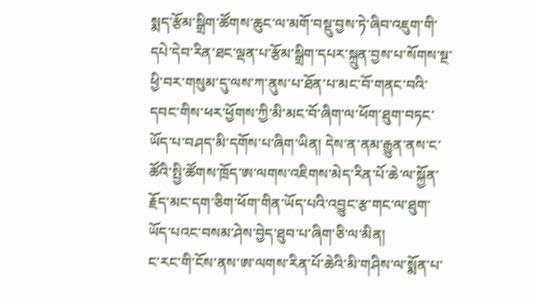སྨད་རྩོམ་སྒྲིག་ཚོགས་ཆུང་ལ་མགོ་བསྡུ་བྱས་ཏེ་ཞིབ་འཇུག་གི་དཔེ་དེབ་རིན་ཐང་ལྡན་པ་རྩོམ་སྒྲིག་དཔར་སྐྲུན་བྱས་པ་སོགས་སྔ་ཕྱི་བར་གསུམ་དུ་ལས་ཀ་ནུས་པ་ཐོན་པ་མང་བོ་གནང་བའི་དབང་གིས་ཕར་ཕྱོགས་ཀྱི་མི་མང་བོ་ཞིག་ལ་ཕོག་ཐུག་བཏང་ཡོད་པ་བཤད་མི་དགོས་པ་ཞིག་ཡིན། དེས་ན་ནམ་རྒྱུན་ནས་ང་ཚོའི་སྤྱི་ཚོགས་ཁྲོད་ཨ་ལགས་འཇིགས་མེད་རིན་པོ་ཆེ་ལ་སྐྱོན་རྗོད་མང་དག་ཅིག་ཕོག་གིན་ཡོད་པའི་འབྱུང་རྩ་གང་ལ་ཐུག་ཡོད་པའང་བསམ་ཤེས་བྱེད་ཐུབ་པ་ཞིག་ཅི་ལ་མིན།
ང་རང་གི་ངོས་ནས་ཨ་ལགས་རིན་པོ་ཆེའི་མི་གཤིས་ལ་སྨོན་པ་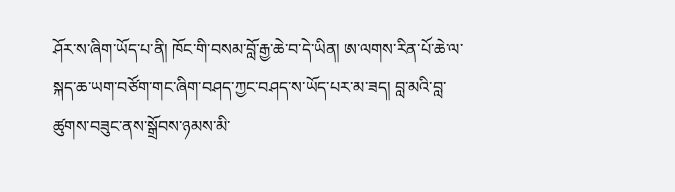ཤོར་ས་ཞིག་ཡོད་པ་ནི། ཁོང་གི་བསམ་བློ་རྒྱ་ཆེ་བ་དེ་ཡིན། ཨ་ལགས་རིན་པོ་ཆེ་ལ་སྐད་ཆ་ཡག་བཙོག་གང་ཞིག་བཤད་ཀྱང་བཤད་ས་ཡོད་པར་མ་ཟད། བླ་མའི་བླ་ཚུགས་བཟུང་ནས་སྒྲོབས་ཉམས་མི་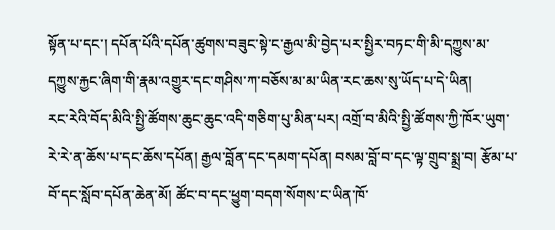སྟོན་པ་དང་། དཔོན་པོའི་དཔོན་ཚུགས་བཟུང་སྟེ་ང་རྒྱལ་མི་བྱེད་པར་སྤྱིར་བཏང་གི་མི་དཀྱུས་མ་དཀྱུས་རྐྱང་ཞིག་གི་རྣམ་འགྱུར་དང་གཤིས་ཀ་བཅོས་མ་མ་ཡིན་རང་ཆས་སུ་ཡོད་པ་དེ་ཡིན།
རང་རེའི་བོད་མིའི་སྤྱི་ཚོགས་ཆུང་ཆུང་འདི་གཅིག་པུ་མིན་པར། འགྲོ་བ་མིའི་སྤྱི་ཚོགས་ཀྱི་ཁོར་ཡུག་རེ་རེ་ན་ཆོས་པ་དང་ཆོས་དཔོན། རྒྱལ་བློན་དང་དམག་དཔོན། བསམ་བློ་བ་དང་ལྟ་གྲུབ་སྨྲ་བ། རྩོམ་པ་བོ་དང་སློབ་དཔོན་ཆེན་མོ། ཚོང་བ་དང་ཕྱུག་བདག་སོགས་ང་ཡིན་ཁོ་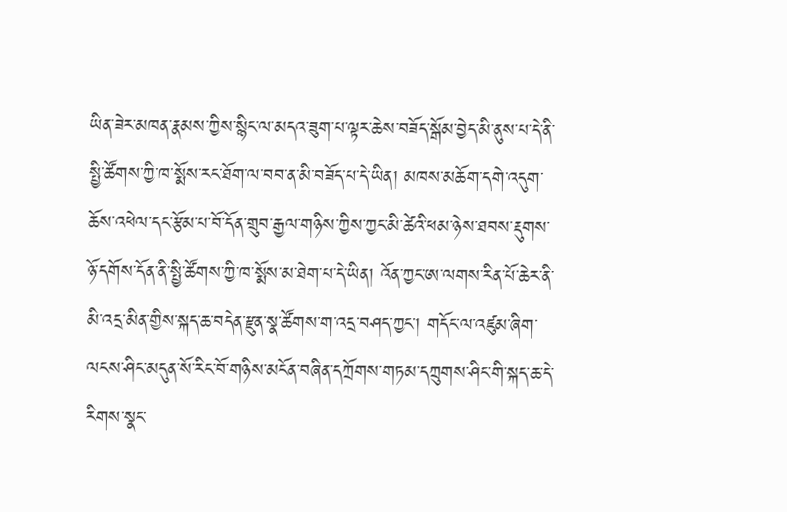ཡིན་ཟེར་མཁན་རྣམས་ཀྱིས་སྙིང་ལ་མདའ་ཟུག་པ་ལྟར་ཆེས་བཟོད་སྒོམ་བྱེད་མི་ནུས་པ་དེ་ནི་སྤྱི་ཚོགས་ཀྱི་ཁ་སྨོས་རང་ཐོག་ལ་བབ་ན་མི་བཟོད་པ་དེ་ཡིན། མཁས་མཆོག་དགེ་འདུག་ཆོས་འཕེལ་དང་རྩོམ་པ་བོ་དོན་གྲུབ་རྒྱལ་གཉིས་ཀྱིས་ཀྱང་མི་ཚེའི་ཕམ་ཉེས་ཐབས་རྡུགས་ཉོ་དགོས་དོན་ནི་སྤྱི་ཚོགས་ཀྱི་ཁ་སྨོས་མ་ཐེག་པ་དེ་ཡིན། འོན་ཀྱང་ཨ་ལགས་རིན་པོ་ཆེར་ནི་མི་འདྲ་མིན་གྱིས་སྐད་ཆ་བདེན་རྫུན་སྣ་ཚོགས་ག་འདྲ་བཤད་ཀྱང་། གདོང་ལ་འཛུམ་ཞིག་ལངས་ཤིང་མདུན་སོ་རིང་བོ་གཉིས་མངོན་བཞིན་དཀྲོགས་གཏམ་དཀྲུགས་ཤིང་གི་སྐད་ཆ་དེ་རིགས་སྣང་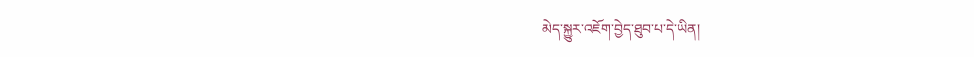མེད་སྐྱུར་འཇོག་བྱེད་ཐུབ་པ་དེ་ཡིན།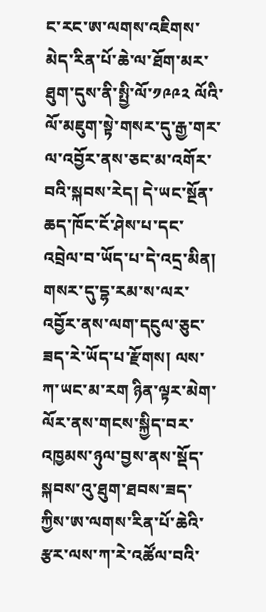ང་རང་ཨ་ལགས་འཇིགས་མེད་རིན་པོ་ཆེ་ལ་ཐོག་མར་ཐུག་དུས་ནི་སྤྱི་ལོ་༡༩༩༢ ལོའི་ལོ་མཇུག་སྟེ་གསར་དུ་རྒྱ་གར་ལ་འབྱོར་ནས་ཅང་མ་འགོར་བའི་སྐབས་རེད། དེ་ཡང་སྔོན་ཆད་ཁོང་ངོ་ཤེས་པ་དང་འབྲེལ་བ་ཡོད་པ་དེ་འདྲ་མིན། གསར་དུ་དྷ་རམ་ས་ལར་འབྱོར་ནས་ལག་དངུལ་ཅུང་ཟད་རེ་ཡོད་པ་རྫོགས། ལས་ཀ་ཡང་མ་རག ཉིན་ལྟར་མེག་ལོར་ནས་གངས་སྐྱིད་བར་འཁྱམས་ཉུལ་བྱས་ནས་སྡོད་སྐབས་འུ་ཐུག་ཐབས་ཟད་ཀྱིས་ཨ་ལགས་རིན་པོ་ཆེའི་རྩར་ལས་ཀ་རེ་འཚོལ་བའི་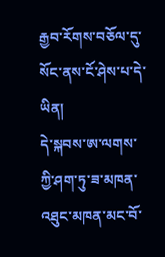རྒྱབ་རོགས་བཅོལ་དུ་སོང་ནས་ངོ་ཤེས་པ་དེ་ཡིན།
དེ་སྐབས་ཨ་ལགས་ཀྱི་ཤག་ཏུ་ཟ་མཁན་འཐུང་མཁན་མང་བོ་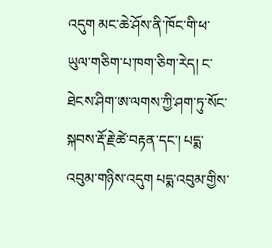འདུག མང་ཆེ་ཤོས་ནི་ཁོང་གི་ཕ་ཡུལ་གཅིག་པ་ཁག་ཅིག་རེད། ང་ཐེངས་ཤིག་ཨ་ལགས་ཀྱི་ཤག་ཏུ་སོང་སྐབས་རྡོ་རྗེ་ཚེ་བརྟན་དང་། པདྨ་འབུམ་གཉིས་འདུག པདྨ་འབུམ་གྱིས་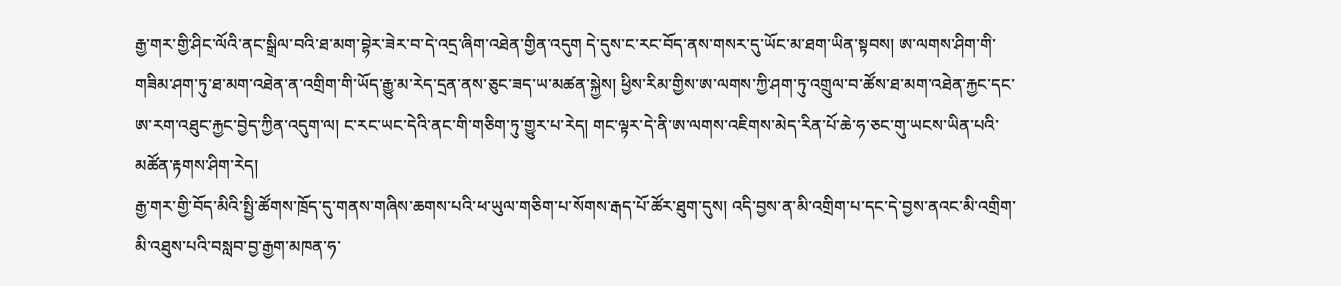རྒྱ་གར་གྱི་ཤིང་ལོའི་ནང་སྒྲིལ་བའི་ཐ་མག་བྷེར་ཟེར་བ་དེ་འདྲ་ཞིག་འཐེན་གྱིན་འདུག དེ་དུས་ང་རང་བོད་ནས་གསར་དུ་ཡོང་མ་ཐག་ཡིན་སྟབས། ཨ་ལགས་ཤིག་གི་གཟིམ་ཤག་ཏུ་ཐ་མག་འཐེན་ན་འགྲིག་གི་ཡོད་རྒྱུ་མ་རེད་དྲན་ནས་ཅུང་ཟད་ཡ་མཚན་སྐྱེས། ཕྱིས་རིམ་གྱིས་ཨ་ལགས་ཀྱི་ཤག་ཏུ་འགྲུལ་བ་ཚོས་ཐ་མག་འཐེན་རྐྱང་དང་ཨ་རག་འཐུང་རྐྱང་བྱེད་ཀྱིན་འདུག་ལ། ང་རང་ཡང་དེའི་ནང་གི་གཅིག་ཏུ་གྱུར་པ་རེད། གང་ལྟར་དེ་ནི་ཨ་ལགས་འཇིགས་མེད་རིན་པོ་ཆེ་ཧ་ཅང་གུ་ཡངས་ཡིན་པའི་མཚོན་རྟགས་ཤིག་རེད།
རྒྱ་གར་གྱི་བོད་མིའི་སྤྱི་ཚོགས་ཁྲོད་དུ་གནས་གཞིས་ཆགས་པའི་ཕ་ཡུལ་གཅིག་པ་སོགས་རྒད་པོ་ཚོར་ཐུག་དུས། འདི་བྱས་ན་མི་འགྲིག་པ་དང་དེ་བྱས་ནའང་མི་འགྲིག་མི་འཐུས་པའི་བསླབ་བྱ་རྒྱག་མཁན་ཧ་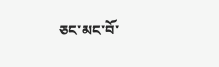ཅང་མང་བོ་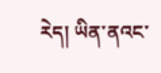རེད། ཡིན་ནའང་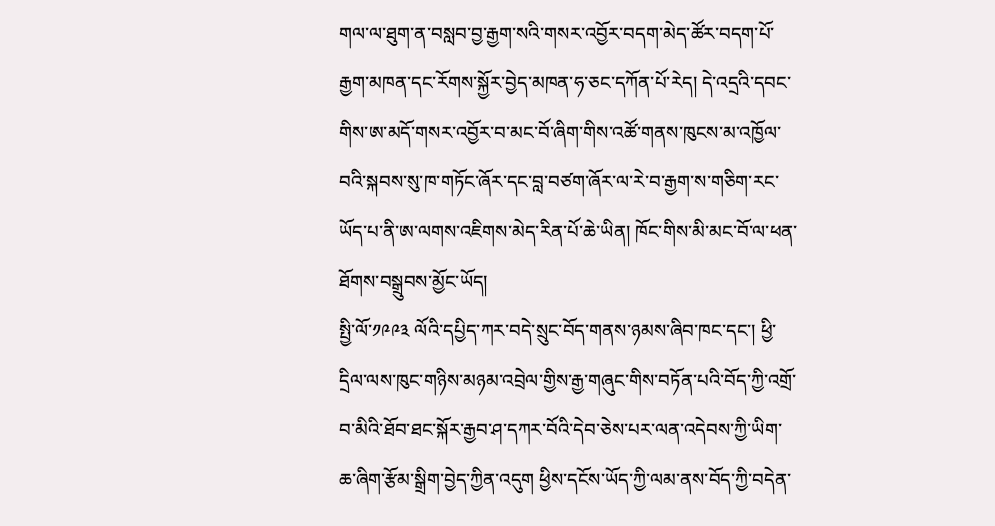གལ་ལ་ཐུག་ན་བསླབ་བྱ་རྒྱག་སའི་གསར་འབྱོར་བདག་མེད་ཚོར་བདག་པོ་རྒྱག་མཁན་དང་རོགས་སྐྱོར་བྱེད་མཁན་ཧ་ཅང་དཀོན་པོ་རེད། དེ་འདྲའི་དབང་གིས་ཨ་མདོ་གསར་འབྱོར་བ་མང་བོ་ཞིག་གིས་འཚོ་གནས་ཁུངས་མ་འཁྱོལ་བའི་སྐབས་སུ་ཁ་གཏོང་ཞོར་དང་བླ་བཙག་ཞོར་ལ་རེ་བ་རྒྱག་ས་གཅིག་རང་ཡོད་པ་ནི་ཨ་ལགས་འཇིགས་མེད་རིན་པོ་ཆེ་ཡིན། ཁོང་གིས་མི་མང་བོ་ལ་ཕན་ཐོགས་བསྒྲུབས་མྱོང་ཡོད།
སྤྱི་ལོ་༡༩༩༣ ལོའི་དཔྱིད་ཀར་བདེ་སྲུང་བོད་གནས་ཉམས་ཞིབ་ཁང་དང་། ཕྱི་དྲིལ་ལས་ཁུང་གཉིས་མཉམ་འབྲེལ་གྱིས་རྒྱ་གཞུང་གིས་བཏོན་པའི་བོད་ཀྱི་འགྲོ་བ་མིའི་ཐོབ་ཐང་སྐོར་རྒྱབ་ཤ་དཀར་བོའི་དེབ་ཅེས་པར་ལན་འདེབས་ཀྱི་ཡིག་ཆ་ཞིག་རྩོམ་སྒྲིག་བྱེད་ཀྱིན་འདུག ཕྱིས་དངོས་ཡོད་ཀྱི་ལམ་ནས་བོད་ཀྱི་བདེན་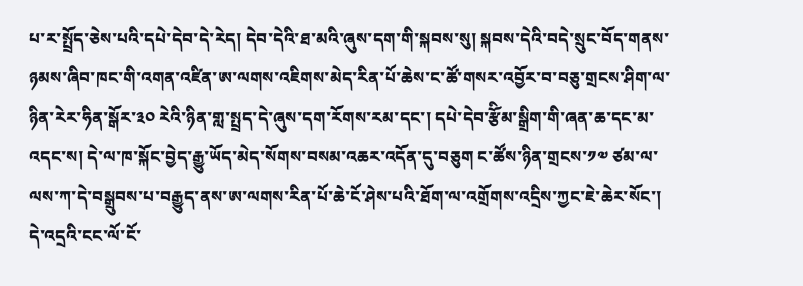པ་ར་སྤྲོད་ཅེས་པའི་དཔེ་དེབ་དེ་རེད། དེབ་དེའི་ཐ་མའི་ཞུས་དག་གི་སྐབས་སུ། སྐབས་དེའི་བདེ་སྲུང་བོད་གནས་ཉམས་ཞིབ་ཁང་གི་འགན་འཛིན་ཨ་ལགས་འཇིགས་མེད་རིན་པོ་ཆེས་ང་ཚོ་གསར་འབྱོར་བ་བཅུ་གྲངས་ཤིག་ལ་ཉིན་རེར་ཧིན་སྒོར་༣༠ རེའི་ཉིན་གླ་སྤྲད་དེ་ཞུས་དག་རོགས་རམ་དང་། དཔེ་དེབ་རྩོིམ་སྒྲིག་གི་ཞན་ཆ་དང་མ་འདང་ས། དེ་ལ་ཁ་སྐོང་བྱེད་རྒྱུ་ཡོད་མེད་སོགས་བསམ་འཆར་འདོན་དུ་བཅུག ང་ཚོས་ཉིན་གྲངས་༡༧ ཙམ་ལ་ལས་ཀ་དེ་བསྒྲུབས་པ་བརྒྱུད་ནས་ཨ་ལགས་རིན་པོ་ཆེ་ངོ་ཤེས་པའི་ཐོག་ལ་འགྲོགས་འདྲིས་ཀྱང་ཇེ་ཆེར་སོང་།
དེ་འདྲའི་ངང་ལོ་ངོ་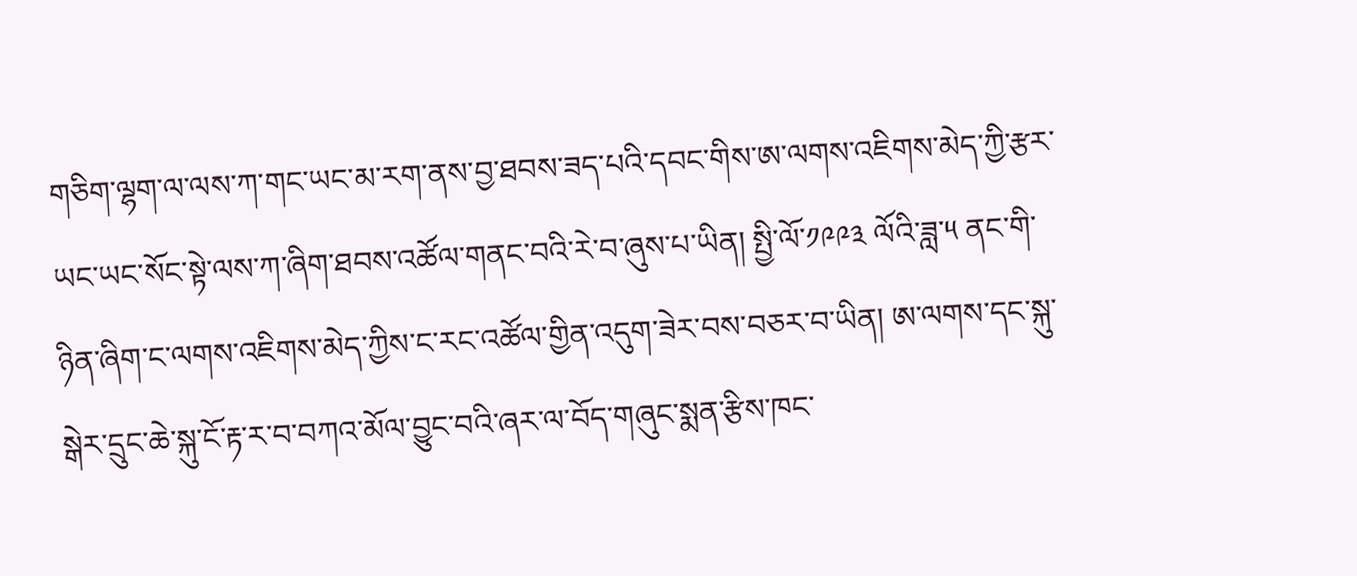གཅིག་ལྷག་ལ་ལས་ཀ་གང་ཡང་མ་རག་ནས་བྱ་ཐབས་ཟད་པའི་དབང་གིས་ཨ་ལགས་འཇིགས་མེད་ཀྱི་རྩར་ཡང་ཡང་སོང་སྟེ་ལས་ཀ་ཞིག་ཐབས་འཚོལ་གནང་བའི་རེ་བ་ཞུས་པ་ཡིན། སྤྱི་ལོ་༡༩༩༣ ལོའི་ཟླ་༥ ནང་གི་ཉིན་ཞིག་ང་ལགས་འཇིགས་མེད་ཀྱིས་ང་རང་འཚོལ་གྱིན་འདུག་ཟེར་བས་བཅར་བ་ཡིན། ཨ་ལགས་དང་སྐུ་སྒེར་དྲུང་ཆེ་སྐུ་ངོ་རྟ་ར་བ་བཀའ་མོལ་བྱུང་བའི་ཞར་ལ་བོད་གཞུང་སྨན་རྩིས་ཁང་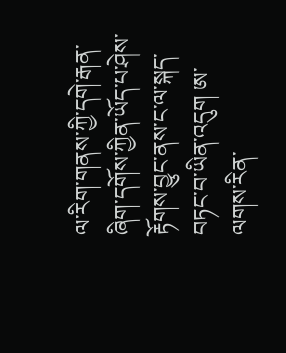ལ་རིག་གནས་ཀྱི་དགེ་རྒན་ཞིག་དགོས་ཀྱིན་ཡོད་པ་ཤེས་རྟོགས་བྱུང་ནས་ང་ལ་སྐད་བཏང་བ་ཡིན་འདུག ཨ་ལགས་རིན་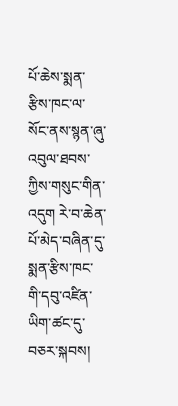པོ་ཆེས་སྨན་རྩིས་ཁང་ལ་སོང་ནས་སྙན་ཞུ་འབུལ་ཐབས་ཀྱིས་གསུང་གིན་འདུག རེ་བ་ཆེན་པོ་མེད་བཞིན་དུ་སྨན་རྩིས་ཁང་གི་དབུ་འཛིན་ཡིག་ཚང་དུ་བཅར་སྐབས།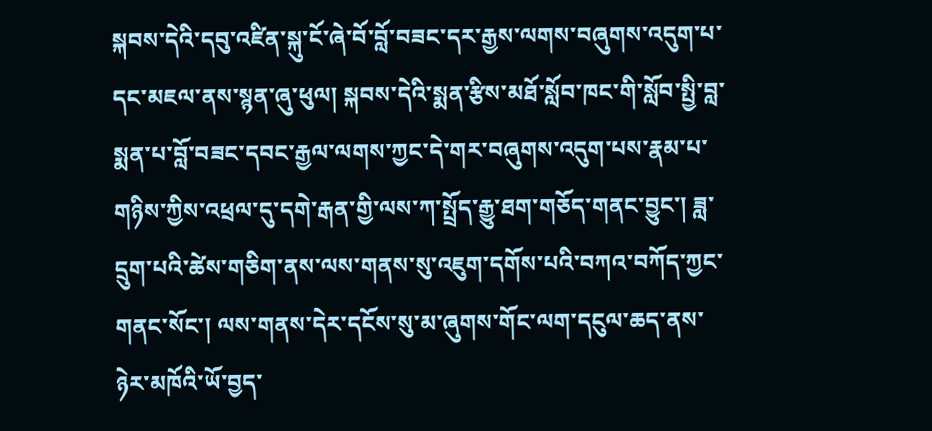སྐབས་དེའི་དབུ་འཛིན་སྐུ་ངོ་ཞེ་བོ་བློ་བཟང་དར་རྒྱས་ལགས་བཞུགས་འདུག་པ་དང་མཇལ་ནས་སྙན་ཞུ་ཕུལ། སྐབས་དེའི་སྨན་རྩིས་མཐོ་སློབ་ཁང་གི་སློབ་སྤྱི་བླ་སྨན་པ་བློ་བཟང་དབང་རྒྱལ་ལགས་ཀྱང་དེ་གར་བཞུགས་འདུག་པས་རྣམ་པ་གཉིས་ཀྱིས་འཕྲལ་དུ་དགེ་རྒན་གྱི་ལས་ཀ་སྤྲོད་རྒྱུ་ཐག་གཅོད་གནང་བྱུང་། ཟླ་དྲུག་པའི་ཚེས་གཅིག་ནས་ལས་གནས་སུ་འཇུག་དགོས་པའི་བཀའ་བཀོད་ཀྱང་གནང་སོང་། ལས་གནས་དེར་དངོས་སུ་མ་ཞུགས་གོང་ལག་དངུལ་ཆད་ནས་ཉེར་མཁོའི་ཡོ་བྱད་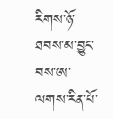རིགས་ཉོ་ཐབས་མ་བྱུང་བས་ཨ་ལགས་རིན་པོ་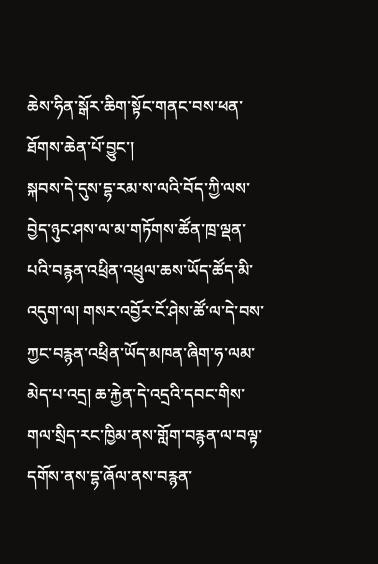ཆེས་ཧིན་སྒོར་ཆིག་སྟོང་གནང་བས་ཕན་ཐོགས་ཆེན་པོ་བྱུང་།
སྐབས་དེ་དུས་དྷ་རམ་ས་ལའི་བོད་ཀྱི་ལས་བྱེད་ཉུང་ཤས་ལ་མ་གཏོགས་ཚོན་ཁྲ་ལྡན་པའི་བརྙན་འཕྲིན་འཕྲུལ་ཆས་ཡོད་ཚོད་མི་འདུག་ལ། གསར་འབྱོར་ངོ་ཤེས་ཚོ་ལ་དེ་བས་ཀྱང་བརྙན་འཕྲིན་ཡོད་མཁན་ཞིག་ཧ་ལམ་མེད་པ་འདྲ། ཆ་རྐྱེན་དེ་འདྲའི་དབང་གིས་གལ་སྲིད་རང་ཁྱིམ་ནས་གློག་བརྙན་ལ་བལྟ་དགོས་ནས་དྷ་ཞོལ་ནས་བརྙན་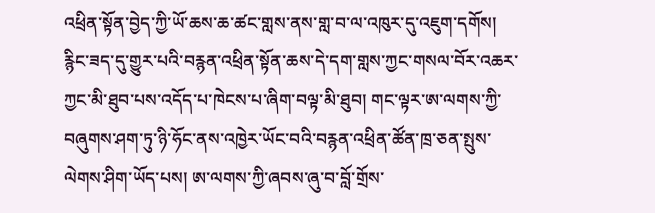འཕྲིན་སྟོན་བྱེད་ཀྱི་ཡོ་ཆས་ཆ་ཚང་གླས་ནས་གླ་བ་ལ་འཁུར་དུ་འཇུག་དགོས། རྙིང་ཟད་དུ་གྱུར་པའི་བརྙན་འཕྲིན་སྟོན་ཆས་དེ་དག་གླས་ཀྱང་གསལ་བོར་འཆར་ཀྱང་མི་ཐུབ་པས་འདོད་པ་ཁེངས་པ་ཞིག་བལྟ་མི་ཐུབ། གང་ལྟར་ཨ་ལགས་ཀྱི་བཞུགས་ཤག་ཏུ་ཉི་ཧོང་ནས་འཁྱེར་ཡོང་བའི་བརྙན་འཕྲིན་ཚོན་ཁྲ་ཅན་སྤུས་ལེགས་ཤིག་ཡོད་པས། ཨ་ལགས་ཀྱི་ཞབས་ཞུ་བ་བློ་གྲོས་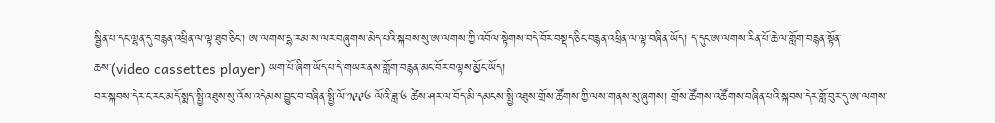སྦྱིན་པ་དང་ལྷན་དུ་བརྙན་འཕྲིན་ལ་ལྟ་ཐུབ་ཅིང་། ཨ་ལགས་དྷ་རམ་ས་ལར་བཞུགས་མེད་པའི་སྐབས་སུ་ཨ་ལགས་ཀྱི་འབོལ་སྟེགས་བདེ་བོར་བསྡད་ཅིང་བརྙན་འཕྲིན་ལ་ལྟ་བཞིན་ཡོད། ད་དུང་ཨ་ལགས་རིན་པོ་ཆེ་ལ་གློག་བརྙན་སྟོན་ཆས་(video cassettes player) ཡག་པོ་ཞིག་ཡོད་པ་དེ་གཡར་ནས་གློག་བརྙན་མང་བོར་བལྟས་མྱོང་ཡོད།
བར་སྐབས་དེར་ང་རང་མདོ་སྨད་སྤྱི་འཐུས་སུ་འོས་འདེམས་བྱུང་བ་བཞིན་སྤྱི་ལོ་༡༩༩༦ ལོའི་ཟླ་༦ ཚེས་ཤར་ལ་བོད་མི་དམངས་སྤྱི་འཐུས་གྲོས་ཚོགས་ཀྱི་ལས་གནས་སུ་ཞུགས། གྲོས་ཚོགས་འཚོགས་བཞིན་པའི་སྐབས་དེར་གློ་བུར་དུ་ཨ་ལགས་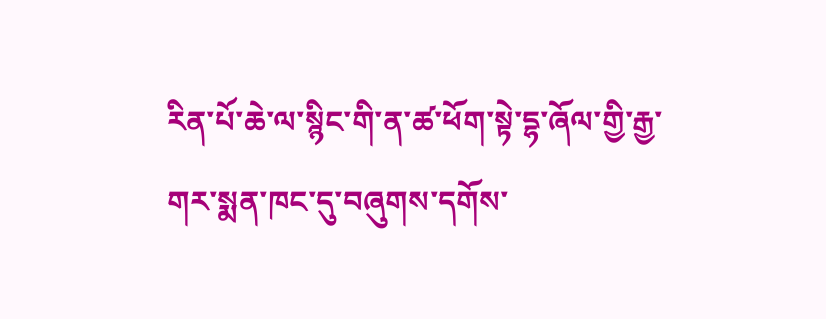རིན་པོ་ཆེ་ལ་སྙིང་གི་ན་ཚ་ཕོག་སྟེ་དྷ་ཞོལ་གྱི་རྒྱ་གར་སྨན་ཁང་དུ་བཞུགས་དགོས་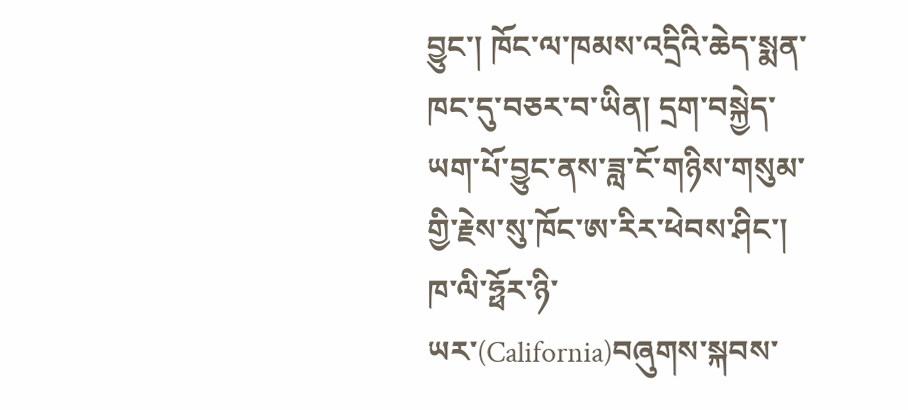བྱུང་། ཁོང་ལ་ཁམས་འདྲིའི་ཆེད་སྨན་ཁང་དུ་བཅར་བ་ཡིན། དྲག་བསྐྱེད་ཡག་པོ་བྱུང་ནས་ཟླ་ངོ་གཉིས་གསུམ་གྱི་རྗེས་སུ་ཁོང་ཨ་རིར་ཕེབས་ཤིང་། ཁ་ལི་ཧྥོར་ཉི་ཡར་(California)བཞུགས་སྐབས་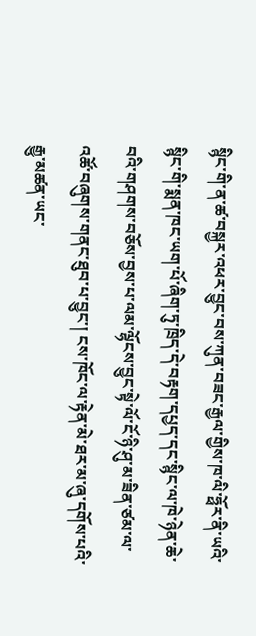སྙིང་གི་ན་ཚ་བསྐྱར་འཕར་བྱུང་བས་ཀུན་བཟང་རྒྱལ་གྱིས་ཁ་ལི་ཧྥོར་ནི་ཡའི་སྙིང་གི་སྨན་ཁང་ཡག་པོ་ཞིག་ཏུ་ཁྲིད་དེ་བརྟག་དཔྱད་དང་སྙིང་ལ་ཁེ་ཉེན་ཆེ་བའི་གཤགས་བཅོས་བྱས་པ་ལམ་ལྷོངས་བྱུང་སྟེ་ལོ་ངོ་ཉི་ཤུ་མ་ཟིན་ཙམ་ལ་འཚོ་བཞུགས་གནང་ཐུབ་པ་བྱུང་། ངས་ཁོང་ལ་རྟེན་མེ་ཐར་མ་ཞུ་དགོས་པའི་རྒྱུ་མཚན་ཡང་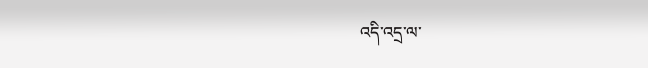འདི་འདྲ་ལ་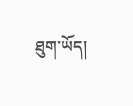ཐུག་ཡོད།